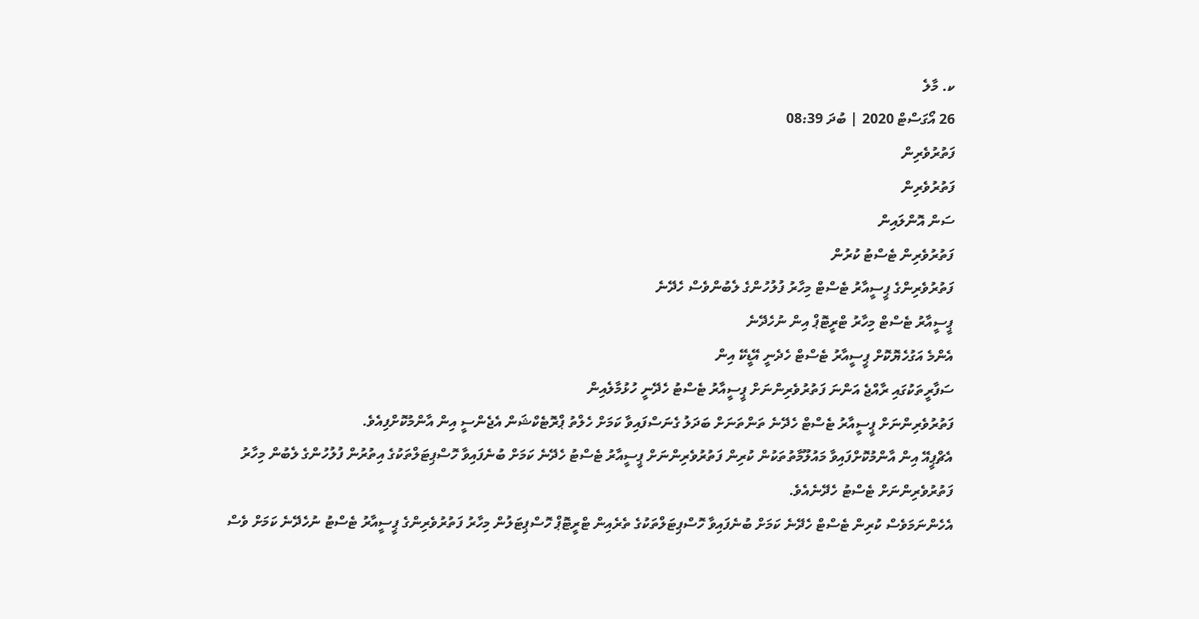ކ. މާލެ
26 އޯގަސްޓް 2020 | ބުދަ 08:39
ފަތުރުވެރިން
ފަތުރުވެރިން
ސަން އޮންލައިން
ފަތުރުވެރިން ޓެސްޓު ކުރުން
ފަތުރުވެރިންގެ ޕީސީއާރު ޓެސްޓް މިހާރު ފުލުހުންގެ ލެބުންވެސް ހެދޭނެ
ޕީސީއާރު ޓެސްޓް މިހާރު ޓްރީޓޮޕް އިން ނުހެދޭނެ
އެންމެ އަގުހެޔޮކޮށް ޕީސީއާރު ޓެސްޓް ހެދެނީ އޭޑީކޭ އިން
ސަފާރީތަކުގައި ރާއްޖެ އަންނަ ފަތުރުވެރިންނަށް ޕީސީއާރު ޓެސްޓު ހެދޭނީ ހުޅުމާލެއިން
ފަތުރުވެރިންނަށް ޕީސީއާރު ޓެސްޓް ހެދޭނެ ތަންތަނަށް ބަދަލު ގެނަސްފައިވާ ކަމަށް ހެލްތު ޕްރޮޓެކްޝަން އެޖެންސީ އިން އާންމުކޮށްފިއެވެ.
އެޗްޕީއޭ އިން އާންމުކޮށްފައިވާ މައުލޫމާތުތަކުން ކުރިން ފަތުރުވެރިންނަށް ޕީސީއާރު ޓެސްޓު ހެދޭނެ ކަމަށް ބުނެފައިވާ ހޮސްޕިޓަލްތަކުގެ އިތުރުން ފުލުހުންގެ ލެބުން މިހާރު ފަތުރުވެރިންނަށް ޓެސްޓު ހެދޭނެއެވެ.
އެހެންނަމަވެސް ކުރިން ޓެސްޓް ހެދޭނެ ކަމަށް ބުނެފައިވާ ހޮސްޕިޓަލްތަކުގެ ތެރެއިން ޓްރީޓޮޕް ހޮސްޕިޓަލުން މިހާރު ފަތުރުވެރިންގެ ޕީސީއާރު ޓެސްޓު ނުހެދޭނެ ކަމަށް ވެސް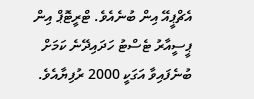އެޗްޕީއޭ އިން ބުނެއެވެ. ޓްރީޓޮޕް އިން ޕީސީއާރު ޓެސްޓު ހަދައިދޭނެ ކަމަށް ބުނެފައިވާ އަގަކީ 2000 ރުފިޔާއެވެ.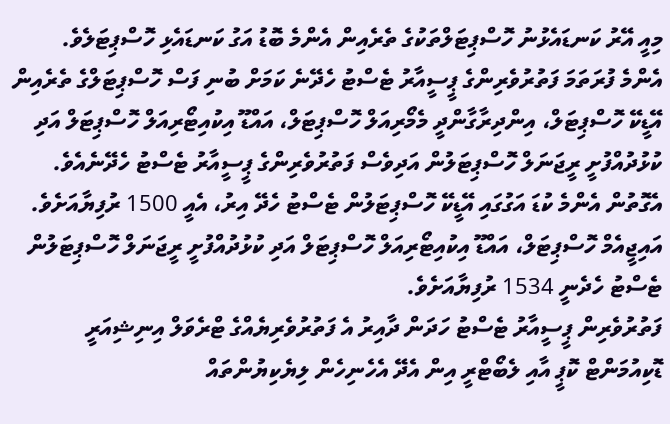މިއީ އޭރު ކަނޑައެޅުނު ހޮސްޕިޓަލްތަކުގެ ތެރެއިން އެންމެ ބޮޑު އަގު ކަނޑައެޅި ހޮސްޕިޓަލެވެ.
އެންމެ ފުރަތަމަ ފަތުރުވެރިންގެ ޕީސީއާރު ޓެސްޓު ހެދޭނެ ކަމަށް ބުނި ފަސް ހޮސްޕިޓަލްގެ ތެރެއިން އޭޑީކޭ ހޮސްޕިޓަލް، އިންދިރާގާންދީ މެމޯރިއަލް ހޮސްޕިޓަލް، އައްޑޫ އިކުއިޓޯރިއަލް ހޮސްޕިޓަލް އަދި ކުޅުދުއްފުށީ ރީޖަނަލް ހޮސްޕިޓަލުން އަދިވެސް ފަތުރުވެރިންގެ ޕީސީއާރު ޓެސްޓު ހެދޭނެއެވެ.
އެގޮތުން އެންމެ ކުޑަ އަގުގައި އޭޑީކޭ ހޮސްޕިޓަލުން ޓެސްޓު ހެދޭ އިރު، އެއީ 1500 ރުފިޔާއަށެވެ. އައިޖީއެމް ހޮސްޕިޓަލް، އައްޑޫ އިކުއިޓޯރިއަލް ހޮސްޕިޓަލް އަދި ކުޅުދުއްފުށީ ރީޖަނަލް ހޮސްޕިޓަލުން ޓެސްޓު ހެދެނީ 1534 ރުފިޔާއަށެވެ.
ފަތުރުވެރިން ޕީސީއާރު ޓެސްޓު ހަދަން ދާއިރު އެ ފަތުރުވެރިޔެއްގެ ޓްރެވަލް އިނިޝިއަރީ ޑޮކިއުމަންޓް ކޮޕީ އާއި ލެބޯޓްރީ އިން އެދޭ އެހެނިހެން ލިޔެކިޔުންތައް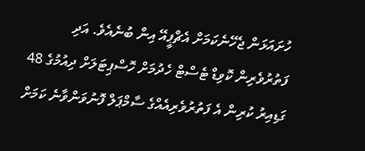ހުށައަޅަން ޖެހޭނެކަމަށް އެޗްޕީއޭ އިން ބުނެއެވެ. އަދި ފަތުރުވެރިން ކޮވިޑް ޓެސްޓް ހެދުމަށް ހޮސްޕިޓަލަށް ދިއުމުގެ 48 ގަޑިއިރު ކުރިން އެ ފަތުރުވެރިއެއްގެ ސާމްޕަލް ފޮނުވަންވާނެ ކަމަށް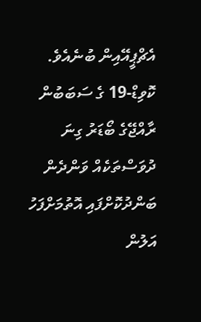އެޗްޕީއޭއިން ބުނެއެވެ.
ކޮވިޑް-19 ގެ ސަބަބުން ރާއްޖޭގެ ބޯޑަރު ގިނަ ދުވަސްތަކެއް ވަންދެން ބަންދުކޮށްފައި އޮތުމަށްފަހު އަލުން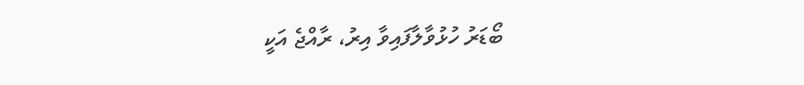ބޯޑަރު ހުޅުވާލާފައިވާ އިރު، ރާއްޖެ އަކީ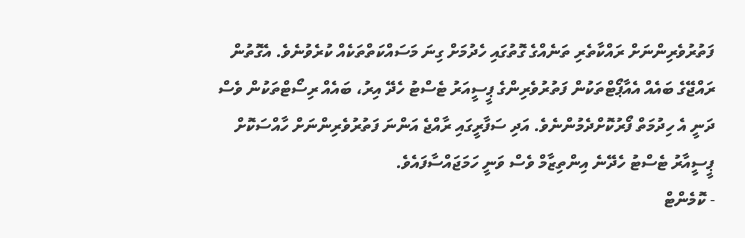ފަތުރުވެރިންނަށް ރައްކާތެރި ތަނެއްގެ ގޮތުގައި ހެދުމަށް ގިނަ މަސައްކަތްތަކެއް ކުރެވުނެވެ. އެގޮތުން ރައްޖޭގެ ބައެއް އެއާޕޯޓްތަކުން ފަތުރުވެރިންގެ ޕީސީއަރު ޓެސްޓު ހެދޭ އިރު، ބައެއް ރިސޯޓްތަކުން ވެސް ދަނީ އެ ހިދުމަތް ފޯރުކޮށްދެމުންނެވެ. އަދި ސަފާރީގައި ރާއްޖެ އަންނަ ފަތުރުވެރިންނަށް ހާއްސަކޮށް ޕީސީއާރު ޓެސްޓު ހެދޭނެ އިންތިޒާމް ވެސް ވަނީ ހަމަޖައްސާފައެވެ.
- ކޮމެންޓް